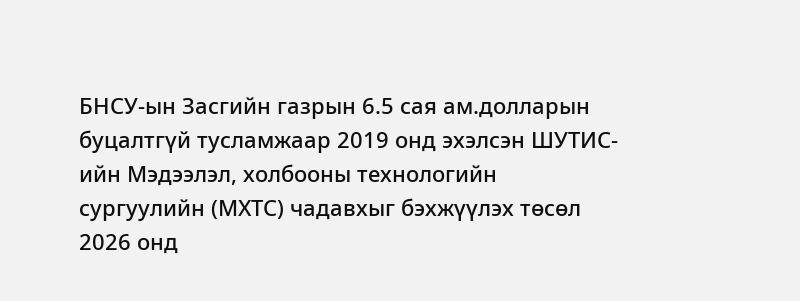БНСУ-ын Засгийн газрын 6.5 сая ам.долларын буцалтгүй тусламжаар 2019 онд эхэлсэн ШУТИС-ийн Мэдээлэл, холбооны технологийн сургуулийн (МХТС) чадавхыг бэхжүүлэх төсөл 2026 онд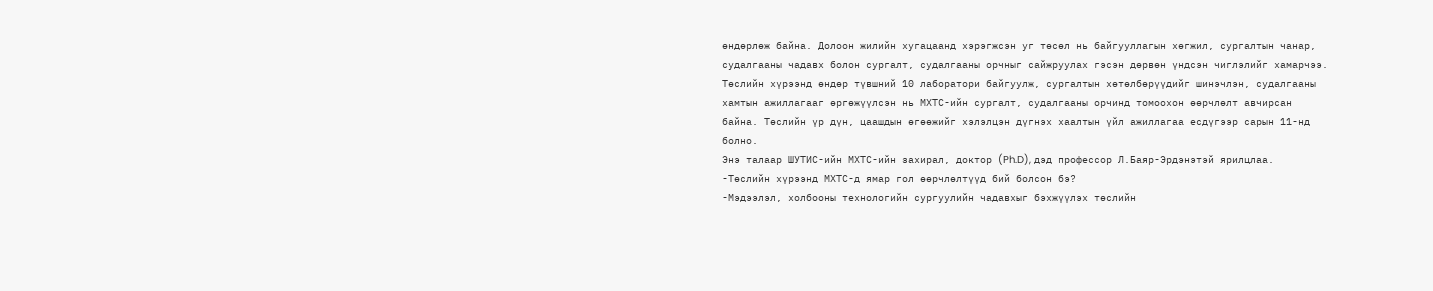өндөрлөж байна. Долоон жилийн хугацаанд хэрэгжсэн уг төсөл нь байгууллагын хөгжил, сургалтын чанар, судалгааны чадавх болон сургалт, судалгааны орчныг сайжруулах гэсэн дөрвөн үндсэн чиглэлийг хамарчээ.
Төслийн хүрээнд өндөр түвшний 10 лаборатори байгуулж, сургалтын хөтөлбөрүүдийг шинэчлэн, судалгааны хамтын ажиллагааг өргөжүүлсэн нь МХТС-ийн сургалт, судалгааны орчинд томоохон өөрчлөлт авчирсан байна. Төслийн үр дүн, цаашдын өгөөжийг хэлэлцэн дүгнэх хаалтын үйл ажиллагаа есдүгээр сарын 11-нд болно.
Энэ талаар ШУТИС-ийн МХТС-ийн захирал, доктор (Ph.D), дэд профессор Л.Баяр-Эрдэнэтэй ярилцлаа.
-Төслийн хүрээнд МХТС-д ямар гол өөрчлөлтүүд бий болсон бэ?
-Мэдээлэл, холбооны технологийн сургуулийн чадавхыг бэхжүүлэх төслийн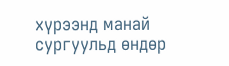хүрээнд манай сургуульд өндөр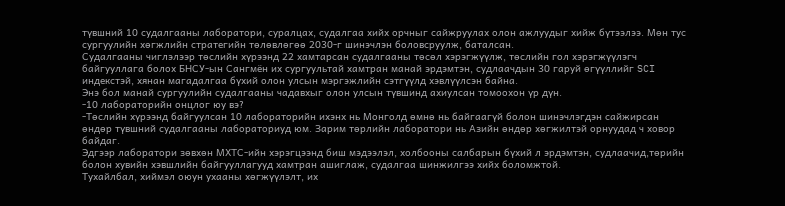түвшний 10 судалгааны лаборатори, суралцах, судалгаа хийх орчныг сайжруулах олон ажлуудыг хийж бүтээлээ. Мөн тус сургуулийн хөгжлийн стратегийн төлөвлөгөө 2030-г шинэчлэн боловсруулж, баталсан.
Судалгааны чиглэлээр төслийн хүрээнд 22 хамтарсан судалгааны төсөл хэрэгжүүлж, төслийн гол хэрэгжүүлэгч байгууллага болох БНСУ-ын Сангмён их сургуультай хамтран манай эрдэмтэн, судлаачдын 30 гаруй өгүүллийг SCI индекстэй, хянан магадалгаа бүхий олон улсын мэргэжлийн сэтгүүлд хэвлүүлсэн байна.
Энэ бол манай сургуулийн судалгааны чадавхыг олон улсын түвшинд ахиулсан томоохон үр дүн.
-10 лабораторийн онцлог юу вэ?
-Төслийн хүрээнд байгуулсан 10 лабораторийн ихэнх нь Монголд өмнө нь байгаагүй болон шинэчлэгдэн сайжирсан өндөр түвшний судалгааны лабораториуд юм. Зарим төрлийн лаборатори нь Азийн өндөр хөгжилтэй орнуудад ч ховор байдаг.
Эдгээр лаборатори зөвхөн МХТС-ийн хэрэгцээнд биш мэдээлэл, холбооны салбарын бүхий л эрдэмтэн, судлаачид,төрийн болон хувийн хэвшлийн байгууллагууд хамтран ашиглаж, судалгаа шинжилгээ хийх боломжтой.
Тухайлбал, хиймэл оюун ухааны хөгжүүлэлт, их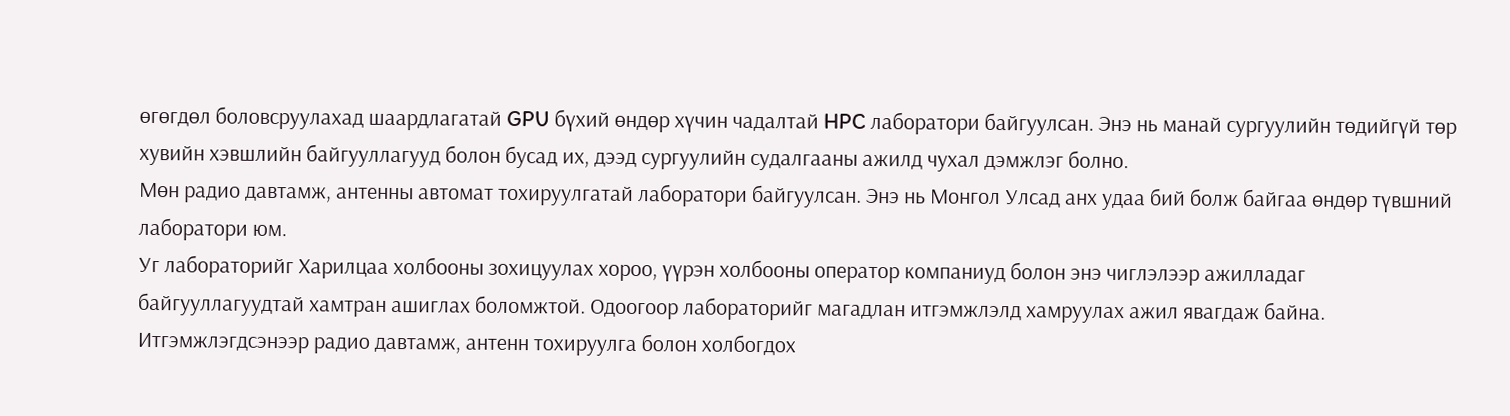өгөгдөл боловсруулахад шаардлагатай GPU бүхий өндөр хүчин чадалтай HPC лаборатори байгуулсан. Энэ нь манай сургуулийн төдийгүй төр хувийн хэвшлийн байгууллагууд болон бусад их, дээд сургуулийн судалгааны ажилд чухал дэмжлэг болно.
Мөн радио давтамж, антенны автомат тохируулгатай лаборатори байгуулсан. Энэ нь Монгол Улсад анх удаа бий болж байгаа өндөр түвшний лаборатори юм.
Уг лабораторийг Харилцаа холбооны зохицуулах хороо, үүрэн холбооны оператор компаниуд болон энэ чиглэлээр ажилладаг байгууллагуудтай хамтран ашиглах боломжтой. Одоогоор лабораторийг магадлан итгэмжлэлд хамруулах ажил явагдаж байна. Итгэмжлэгдсэнээр радио давтамж, антенн тохируулга болон холбогдох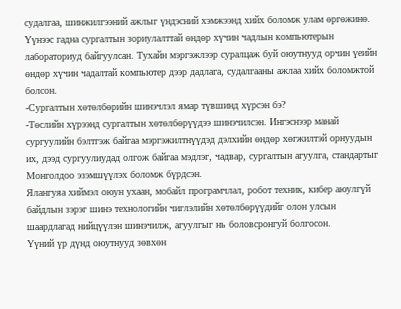судалгаа, шинжилгээний ажлыг үндэсний хэмжээнд хийх боломж улам өргөжинө.
Үүнээс гадна сургалтын зориулалттай өндөр хүчин чадлын компьютерын лабораториуд байгуулсан. Тухайн мэргэжлээр суралцаж буй оюутнууд орчин үеийн өндөр хүчин чадалтай компьютер дээр дадлага, судалгааны ажлаа хийх боломжтой болсон.
-Сургалтын хөтөлбөрийн шинэчлэл ямар түвшинд хүрсэн бэ?
-Төслийн хүрээнд сургалтын хөтөлбөрүүдээ шинэчилсэн. Ингэснээр манай сургуулийн бэлтгэж байгаа мэргэжилтнүүдэд дэлхийн өндөр хөгжилтэй орнуудын их, дээд сургуулиудад олгож байгаа мэдлэг, чадвар, сургалтын агуулга, стандартыг Монголдоо эзэмшүүлэх боломж бүрдсэн.
Ялангуяа хиймэл оюун ухаан, мобайл програмчлал, робот техник, кибер аюулгүй байдлын зэрэг шинэ технологийн чиглэлийн хөтөлбөрүүдийг олон улсын шаардлагад нийцүүлэн шинэчилж, агуулгыг нь боловсронгуй болгосон.
Үүний үр дүнд оюутнууд зөвхөн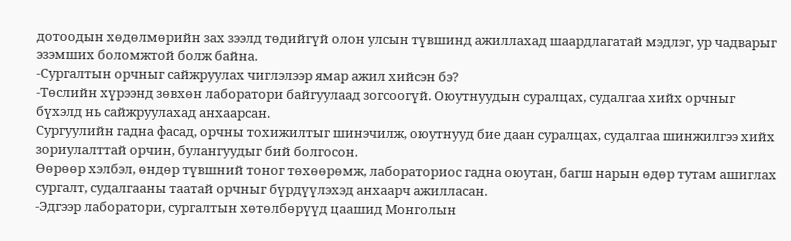дотоодын хөдөлмөрийн зах зээлд төдийгүй олон улсын түвшинд ажиллахад шаардлагатай мэдлэг, ур чадварыг эзэмших боломжтой болж байна.
-Сургалтын орчныг сайжруулах чиглэлээр ямар ажил хийсэн бэ?
-Төслийн хүрээнд зөвхөн лаборатори байгуулаад зогсоогүй. Оюутнуудын суралцах, судалгаа хийх орчныг бүхэлд нь сайжруулахад анхаарсан.
Сургуулийн гадна фасад, орчны тохижилтыг шинэчилж, оюутнууд бие даан суралцах, судалгаа шинжилгээ хийх зориулалттай орчин, булангуудыг бий болгосон.
Өөрөөр хэлбэл, өндөр түвшний тоног төхөөрөмж, лабораториос гадна оюутан, багш нарын өдөр тутам ашиглах сургалт, судалгааны таатай орчныг бүрдүүлэхэд анхаарч ажилласан.
-Эдгээр лаборатори, сургалтын хөтөлбөрүүд цаашид Монголын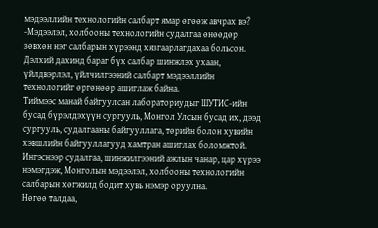мэдээллийн технологийн салбарт ямар өгөөж авчрах вэ?
-Мэдээлэл, холбооны технологийн судалгаа өнөөдөр зөвхөн нэг салбарын хүрээнд хязгаарлагдахаа больсон. Дэлхий дахинд бараг бүх салбар шинжлэх ухаан, үйлдвэрлэл, үйлчилгээний салбарт мэдээллийн технологийг өргөнөөр ашиглаж байна.
Тиймээс манай байгуулсан лабораториудыг ШУТИС-ийн бусад бүрэлдэхүүн сургууль, Монгол Улсын бусад их, дээд сургууль, судалгааны байгууллага, төрийн болон хувийн хэвшлийн байгууллагууд хамтран ашиглах боломжтой.
Ингэснээр судалгаа, шинжилгээний ажлын чанар, цар хүрээ нэмэгдэж, Монголын мэдээлэл, холбооны технологийн салбарын хөгжилд бодит хувь нэмэр оруулна.
Нөгөө талдаа,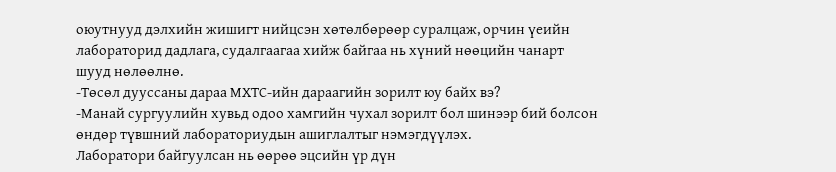оюутнууд дэлхийн жишигт нийцсэн хөтөлбөрөөр суралцаж, орчин үеийн лабораторид дадлага, судалгаагаа хийж байгаа нь хүний нөөцийн чанарт шууд нөлөөлнө.
-Төсөл дууссаны дараа МХТС-ийн дараагийн зорилт юу байх вэ?
-Манай сургуулийн хувьд одоо хамгийн чухал зорилт бол шинээр бий болсон өндөр түвшний лабораториудын ашиглалтыг нэмэгдүүлэх.
Лаборатори байгуулсан нь өөрөө эцсийн үр дүн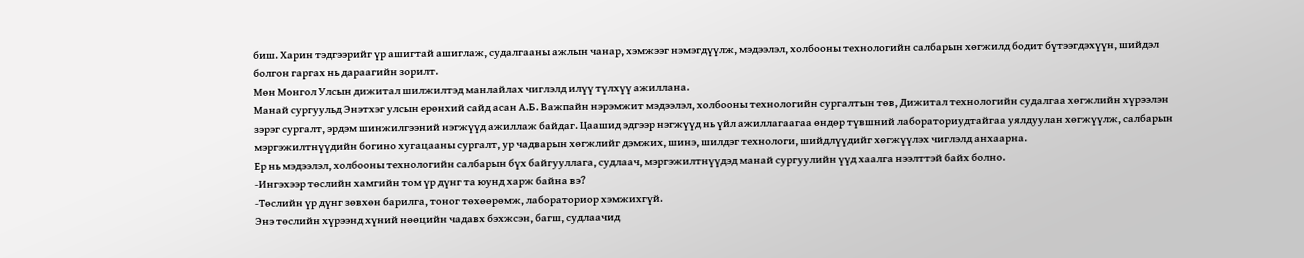биш. Харин тэдгээрийг үр ашигтай ашиглаж, судалгааны ажлын чанар, хэмжээг нэмэгдүүлж, мэдээлэл, холбооны технологийн салбарын хөгжилд бодит бүтээгдэхүүн, шийдэл болгон гаргах нь дараагийн зорилт.
Мөн Монгол Улсын дижитал шилжилтэд манлайлах чиглэлд илүү түлхүү ажиллана.
Манай сургуульд Энэтхэг улсын ерөнхий сайд асан А.Б. Важпайн нэрэмжит мэдээлэл, холбооны технологийн сургалтын төв, Дижитал технологийн судалгаа хөгжлийн хүрээлэн зэрэг сургалт, эрдэм шинжилгээний нэгжүүд ажиллаж байдаг. Цаашид эдгээр нэгжүүд нь үйл ажиллагаагаа өндөр түвшний лабораториудтайгаа уялдуулан хөгжүүлж, салбарын мэргэжилтнүүдийн богино хугацааны сургалт, ур чадварын хөгжлийг дэмжих, шинэ, шилдэг технологи, шийдлүүдийг хөгжүүлэх чиглэлд анхаарна.
Ер нь мэдээлэл, холбооны технологийн салбарын бүх байгууллага, судлаач, мэргэжилтнүүдэд манай сургуулийн үүд хаалга нээлттэй байх болно.
-Ингэхээр төслийн хамгийн том үр дүнг та юунд харж байна вэ?
-Төслийн үр дүнг зөвхөн барилга, тоног төхөөрөмж, лабораториор хэмжихгүй.
Энэ төслийн хүрээнд хүний нөөцийн чадавх бэхжсэн, багш, судлаачид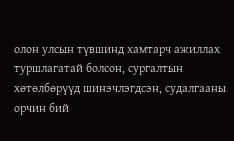олон улсын түвшинд хамтарч ажиллах туршлагатай болсон, сургалтын хөтөлбөрүүд шинэчлэгдсэн, судалгааны орчин бий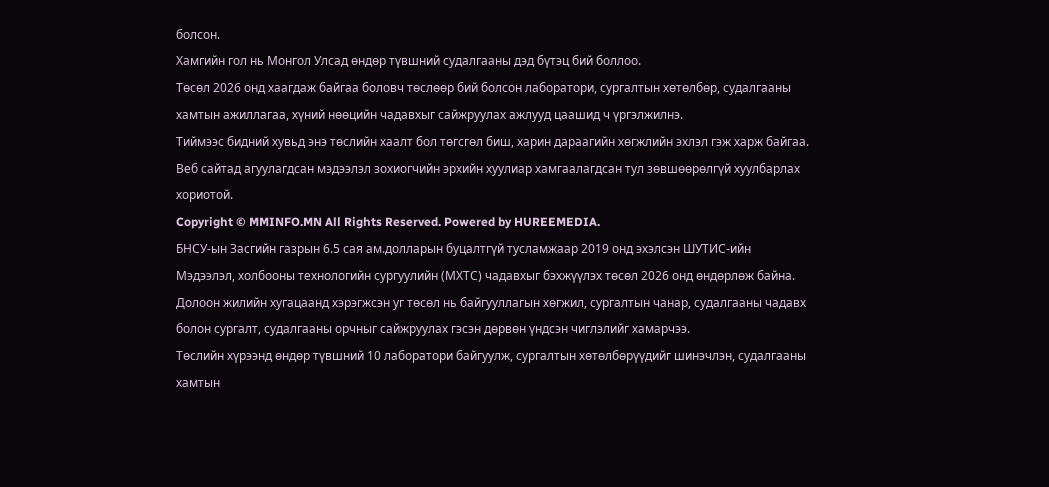болсон.
Хамгийн гол нь Монгол Улсад өндөр түвшний судалгааны дэд бүтэц бий боллоо.
Төсөл 2026 онд хаагдаж байгаа боловч төслөөр бий болсон лаборатори, сургалтын хөтөлбөр, судалгааны хамтын ажиллагаа, хүний нөөцийн чадавхыг сайжруулах ажлууд цаашид ч үргэлжилнэ.
Тиймээс бидний хувьд энэ төслийн хаалт бол төгсгөл биш, харин дараагийн хөгжлийн эхлэл гэж харж байгаа.
Веб сайтад агуулагдсан мэдээлэл зохиогчийн эрхийн хуулиар хамгаалагдсан тул зөвшөөрөлгүй хуулбарлах хориотой.
Copyright © MMINFO.MN All Rights Reserved. Powered by HUREEMEDIA.
БНСУ-ын Засгийн газрын 6.5 сая ам.долларын буцалтгүй тусламжаар 2019 онд эхэлсэн ШУТИС-ийн Мэдээлэл, холбооны технологийн сургуулийн (МХТС) чадавхыг бэхжүүлэх төсөл 2026 онд өндөрлөж байна. Долоон жилийн хугацаанд хэрэгжсэн уг төсөл нь байгууллагын хөгжил, сургалтын чанар, судалгааны чадавх болон сургалт, судалгааны орчныг сайжруулах гэсэн дөрвөн үндсэн чиглэлийг хамарчээ.
Төслийн хүрээнд өндөр түвшний 10 лаборатори байгуулж, сургалтын хөтөлбөрүүдийг шинэчлэн, судалгааны хамтын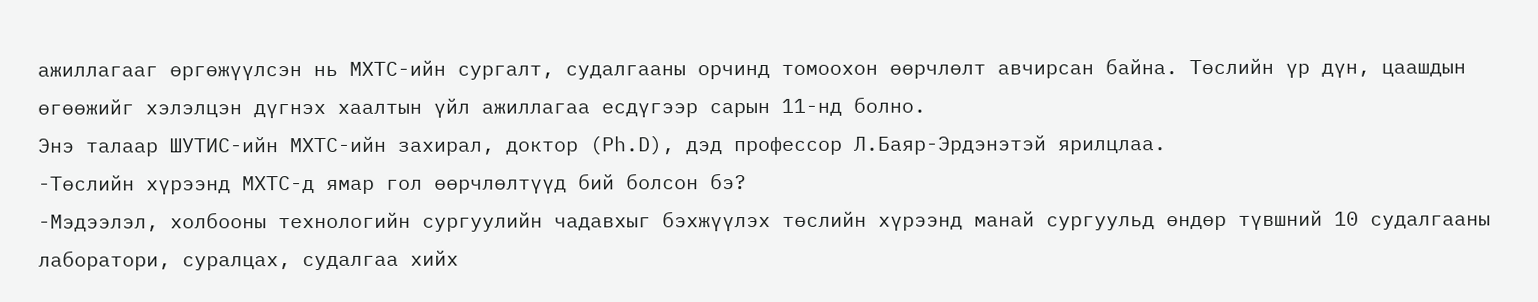ажиллагааг өргөжүүлсэн нь МХТС-ийн сургалт, судалгааны орчинд томоохон өөрчлөлт авчирсан байна. Төслийн үр дүн, цаашдын өгөөжийг хэлэлцэн дүгнэх хаалтын үйл ажиллагаа есдүгээр сарын 11-нд болно.
Энэ талаар ШУТИС-ийн МХТС-ийн захирал, доктор (Ph.D), дэд профессор Л.Баяр-Эрдэнэтэй ярилцлаа.
-Төслийн хүрээнд МХТС-д ямар гол өөрчлөлтүүд бий болсон бэ?
-Мэдээлэл, холбооны технологийн сургуулийн чадавхыг бэхжүүлэх төслийн хүрээнд манай сургуульд өндөр түвшний 10 судалгааны лаборатори, суралцах, судалгаа хийх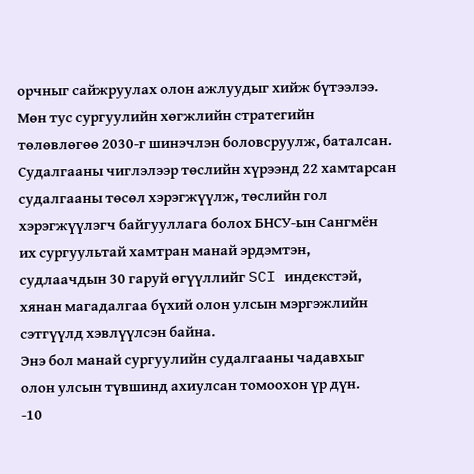орчныг сайжруулах олон ажлуудыг хийж бүтээлээ. Мөн тус сургуулийн хөгжлийн стратегийн төлөвлөгөө 2030-г шинэчлэн боловсруулж, баталсан.
Судалгааны чиглэлээр төслийн хүрээнд 22 хамтарсан судалгааны төсөл хэрэгжүүлж, төслийн гол хэрэгжүүлэгч байгууллага болох БНСУ-ын Сангмён их сургуультай хамтран манай эрдэмтэн, судлаачдын 30 гаруй өгүүллийг SCI индекстэй, хянан магадалгаа бүхий олон улсын мэргэжлийн сэтгүүлд хэвлүүлсэн байна.
Энэ бол манай сургуулийн судалгааны чадавхыг олон улсын түвшинд ахиулсан томоохон үр дүн.
-10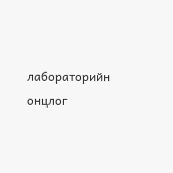лабораторийн онцлог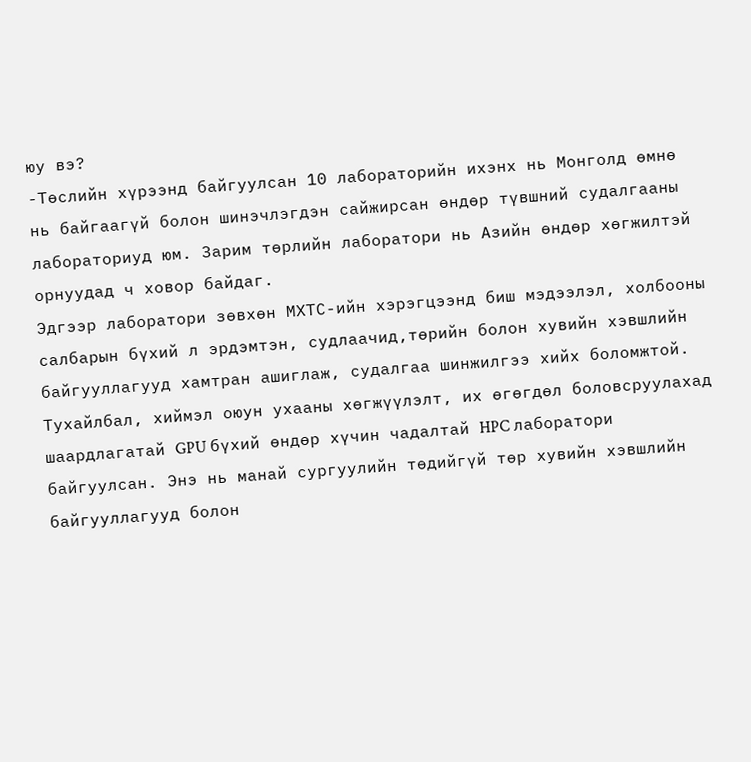юу вэ?
-Төслийн хүрээнд байгуулсан 10 лабораторийн ихэнх нь Монголд өмнө нь байгаагүй болон шинэчлэгдэн сайжирсан өндөр түвшний судалгааны лабораториуд юм. Зарим төрлийн лаборатори нь Азийн өндөр хөгжилтэй орнуудад ч ховор байдаг.
Эдгээр лаборатори зөвхөн МХТС-ийн хэрэгцээнд биш мэдээлэл, холбооны салбарын бүхий л эрдэмтэн, судлаачид,төрийн болон хувийн хэвшлийн байгууллагууд хамтран ашиглаж, судалгаа шинжилгээ хийх боломжтой.
Тухайлбал, хиймэл оюун ухааны хөгжүүлэлт, их өгөгдөл боловсруулахад шаардлагатай GPU бүхий өндөр хүчин чадалтай HPC лаборатори байгуулсан. Энэ нь манай сургуулийн төдийгүй төр хувийн хэвшлийн байгууллагууд болон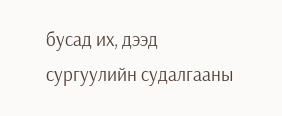бусад их, дээд сургуулийн судалгааны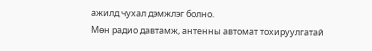ажилд чухал дэмжлэг болно.
Мөн радио давтамж, антенны автомат тохируулгатай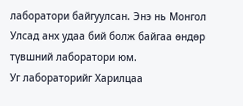лаборатори байгуулсан. Энэ нь Монгол Улсад анх удаа бий болж байгаа өндөр түвшний лаборатори юм.
Уг лабораторийг Харилцаа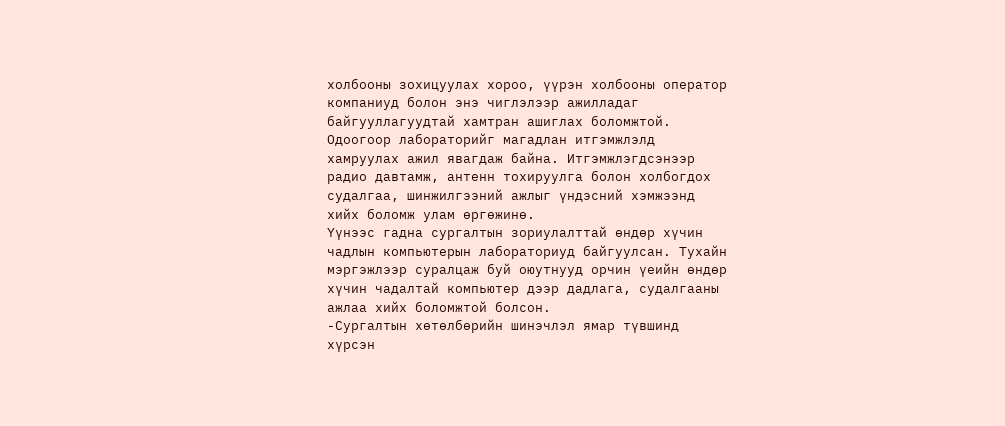холбооны зохицуулах хороо, үүрэн холбооны оператор компаниуд болон энэ чиглэлээр ажилладаг байгууллагуудтай хамтран ашиглах боломжтой. Одоогоор лабораторийг магадлан итгэмжлэлд хамруулах ажил явагдаж байна. Итгэмжлэгдсэнээр радио давтамж, антенн тохируулга болон холбогдох судалгаа, шинжилгээний ажлыг үндэсний хэмжээнд хийх боломж улам өргөжинө.
Үүнээс гадна сургалтын зориулалттай өндөр хүчин чадлын компьютерын лабораториуд байгуулсан. Тухайн мэргэжлээр суралцаж буй оюутнууд орчин үеийн өндөр хүчин чадалтай компьютер дээр дадлага, судалгааны ажлаа хийх боломжтой болсон.
-Сургалтын хөтөлбөрийн шинэчлэл ямар түвшинд хүрсэн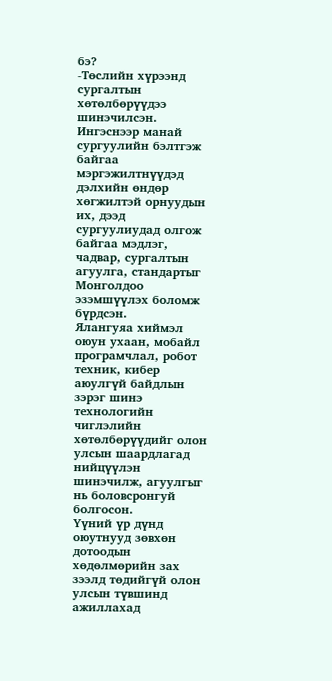бэ?
-Төслийн хүрээнд сургалтын хөтөлбөрүүдээ шинэчилсэн. Ингэснээр манай сургуулийн бэлтгэж байгаа мэргэжилтнүүдэд дэлхийн өндөр хөгжилтэй орнуудын их, дээд сургуулиудад олгож байгаа мэдлэг, чадвар, сургалтын агуулга, стандартыг Монголдоо эзэмшүүлэх боломж бүрдсэн.
Ялангуяа хиймэл оюун ухаан, мобайл програмчлал, робот техник, кибер аюулгүй байдлын зэрэг шинэ технологийн чиглэлийн хөтөлбөрүүдийг олон улсын шаардлагад нийцүүлэн шинэчилж, агуулгыг нь боловсронгуй болгосон.
Үүний үр дүнд оюутнууд зөвхөн дотоодын хөдөлмөрийн зах зээлд төдийгүй олон улсын түвшинд ажиллахад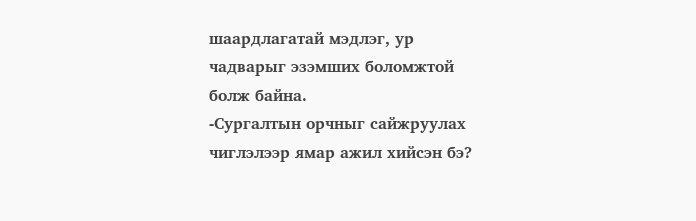шаардлагатай мэдлэг, ур чадварыг эзэмших боломжтой болж байна.
-Сургалтын орчныг сайжруулах чиглэлээр ямар ажил хийсэн бэ?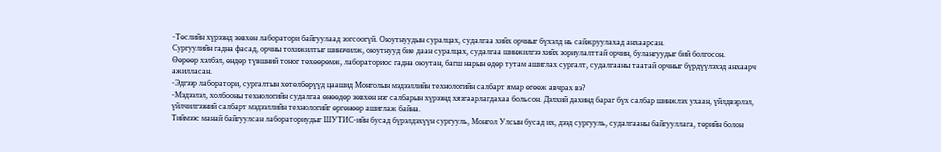-Төслийн хүрээнд зөвхөн лаборатори байгуулаад зогсоогүй. Оюутнуудын суралцах, судалгаа хийх орчныг бүхэлд нь сайжруулахад анхаарсан.
Сургуулийн гадна фасад, орчны тохижилтыг шинэчилж, оюутнууд бие даан суралцах, судалгаа шинжилгээ хийх зориулалттай орчин, булангуудыг бий болгосон.
Өөрөөр хэлбэл, өндөр түвшний тоног төхөөрөмж, лабораториос гадна оюутан, багш нарын өдөр тутам ашиглах сургалт, судалгааны таатай орчныг бүрдүүлэхэд анхаарч ажилласан.
-Эдгээр лаборатори, сургалтын хөтөлбөрүүд цаашид Монголын мэдээллийн технологийн салбарт ямар өгөөж авчрах вэ?
-Мэдээлэл, холбооны технологийн судалгаа өнөөдөр зөвхөн нэг салбарын хүрээнд хязгаарлагдахаа больсон. Дэлхий дахинд бараг бүх салбар шинжлэх ухаан, үйлдвэрлэл, үйлчилгээний салбарт мэдээллийн технологийг өргөнөөр ашиглаж байна.
Тиймээс манай байгуулсан лабораториудыг ШУТИС-ийн бусад бүрэлдэхүүн сургууль, Монгол Улсын бусад их, дээд сургууль, судалгааны байгууллага, төрийн болон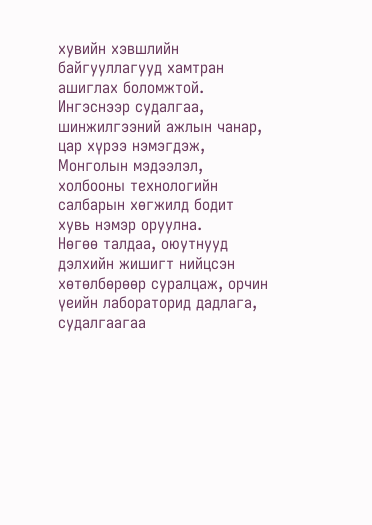хувийн хэвшлийн байгууллагууд хамтран ашиглах боломжтой.
Ингэснээр судалгаа, шинжилгээний ажлын чанар, цар хүрээ нэмэгдэж, Монголын мэдээлэл, холбооны технологийн салбарын хөгжилд бодит хувь нэмэр оруулна.
Нөгөө талдаа, оюутнууд дэлхийн жишигт нийцсэн хөтөлбөрөөр суралцаж, орчин үеийн лабораторид дадлага, судалгаагаа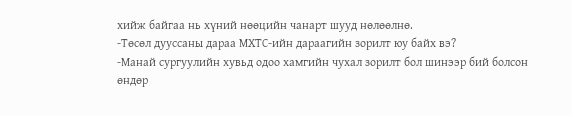хийж байгаа нь хүний нөөцийн чанарт шууд нөлөөлнө.
-Төсөл дууссаны дараа МХТС-ийн дараагийн зорилт юу байх вэ?
-Манай сургуулийн хувьд одоо хамгийн чухал зорилт бол шинээр бий болсон өндөр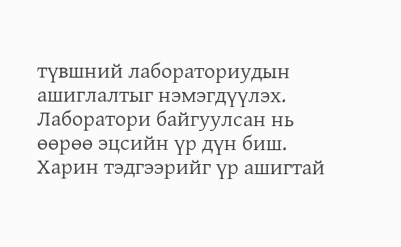түвшний лабораториудын ашиглалтыг нэмэгдүүлэх.
Лаборатори байгуулсан нь өөрөө эцсийн үр дүн биш. Харин тэдгээрийг үр ашигтай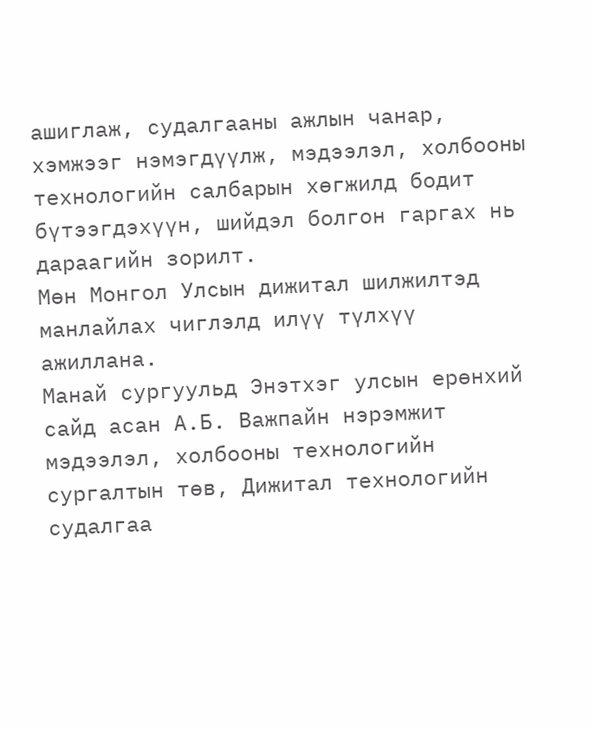ашиглаж, судалгааны ажлын чанар, хэмжээг нэмэгдүүлж, мэдээлэл, холбооны технологийн салбарын хөгжилд бодит бүтээгдэхүүн, шийдэл болгон гаргах нь дараагийн зорилт.
Мөн Монгол Улсын дижитал шилжилтэд манлайлах чиглэлд илүү түлхүү ажиллана.
Манай сургуульд Энэтхэг улсын ерөнхий сайд асан А.Б. Важпайн нэрэмжит мэдээлэл, холбооны технологийн сургалтын төв, Дижитал технологийн судалгаа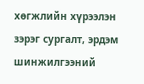хөгжлийн хүрээлэн зэрэг сургалт, эрдэм шинжилгээний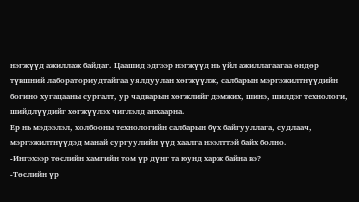нэгжүүд ажиллаж байдаг. Цаашид эдгээр нэгжүүд нь үйл ажиллагаагаа өндөр түвшний лабораториудтайгаа уялдуулан хөгжүүлж, салбарын мэргэжилтнүүдийн богино хугацааны сургалт, ур чадварын хөгжлийг дэмжих, шинэ, шилдэг технологи, шийдлүүдийг хөгжүүлэх чиглэлд анхаарна.
Ер нь мэдээлэл, холбооны технологийн салбарын бүх байгууллага, судлаач, мэргэжилтнүүдэд манай сургуулийн үүд хаалга нээлттэй байх болно.
-Ингэхээр төслийн хамгийн том үр дүнг та юунд харж байна вэ?
-Төслийн үр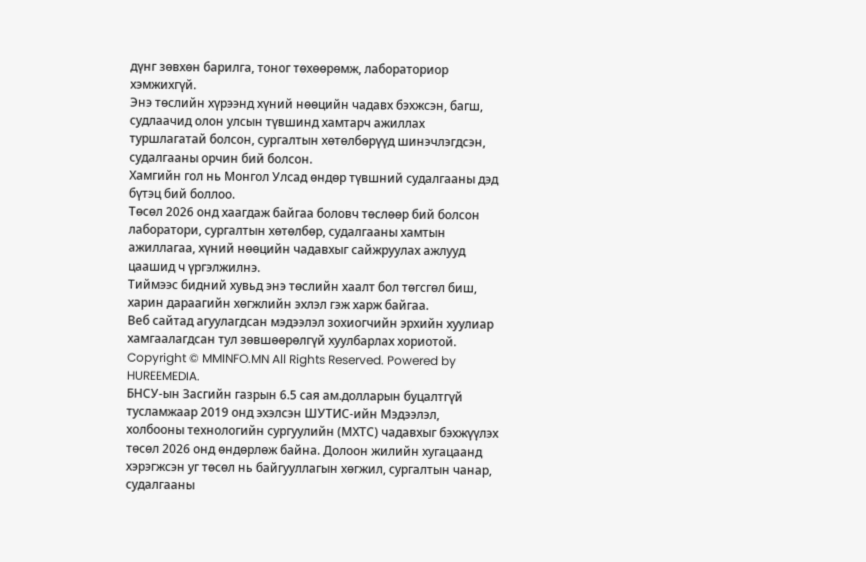дүнг зөвхөн барилга, тоног төхөөрөмж, лабораториор хэмжихгүй.
Энэ төслийн хүрээнд хүний нөөцийн чадавх бэхжсэн, багш, судлаачид олон улсын түвшинд хамтарч ажиллах туршлагатай болсон, сургалтын хөтөлбөрүүд шинэчлэгдсэн, судалгааны орчин бий болсон.
Хамгийн гол нь Монгол Улсад өндөр түвшний судалгааны дэд бүтэц бий боллоо.
Төсөл 2026 онд хаагдаж байгаа боловч төслөөр бий болсон лаборатори, сургалтын хөтөлбөр, судалгааны хамтын ажиллагаа, хүний нөөцийн чадавхыг сайжруулах ажлууд цаашид ч үргэлжилнэ.
Тиймээс бидний хувьд энэ төслийн хаалт бол төгсгөл биш, харин дараагийн хөгжлийн эхлэл гэж харж байгаа.
Веб сайтад агуулагдсан мэдээлэл зохиогчийн эрхийн хуулиар хамгаалагдсан тул зөвшөөрөлгүй хуулбарлах хориотой.
Copyright © MMINFO.MN All Rights Reserved. Powered by HUREEMEDIA.
БНСУ-ын Засгийн газрын 6.5 сая ам.долларын буцалтгүй тусламжаар 2019 онд эхэлсэн ШУТИС-ийн Мэдээлэл, холбооны технологийн сургуулийн (МХТС) чадавхыг бэхжүүлэх төсөл 2026 онд өндөрлөж байна. Долоон жилийн хугацаанд хэрэгжсэн уг төсөл нь байгууллагын хөгжил, сургалтын чанар, судалгааны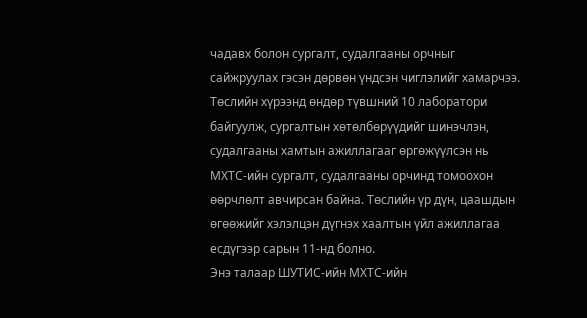чадавх болон сургалт, судалгааны орчныг сайжруулах гэсэн дөрвөн үндсэн чиглэлийг хамарчээ.
Төслийн хүрээнд өндөр түвшний 10 лаборатори байгуулж, сургалтын хөтөлбөрүүдийг шинэчлэн, судалгааны хамтын ажиллагааг өргөжүүлсэн нь МХТС-ийн сургалт, судалгааны орчинд томоохон өөрчлөлт авчирсан байна. Төслийн үр дүн, цаашдын өгөөжийг хэлэлцэн дүгнэх хаалтын үйл ажиллагаа есдүгээр сарын 11-нд болно.
Энэ талаар ШУТИС-ийн МХТС-ийн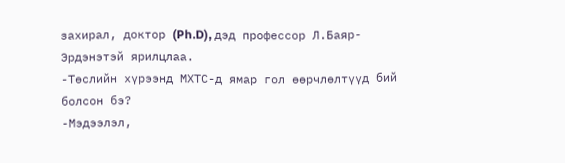захирал, доктор (Ph.D), дэд профессор Л.Баяр-Эрдэнэтэй ярилцлаа.
-Төслийн хүрээнд МХТС-д ямар гол өөрчлөлтүүд бий болсон бэ?
-Мэдээлэл,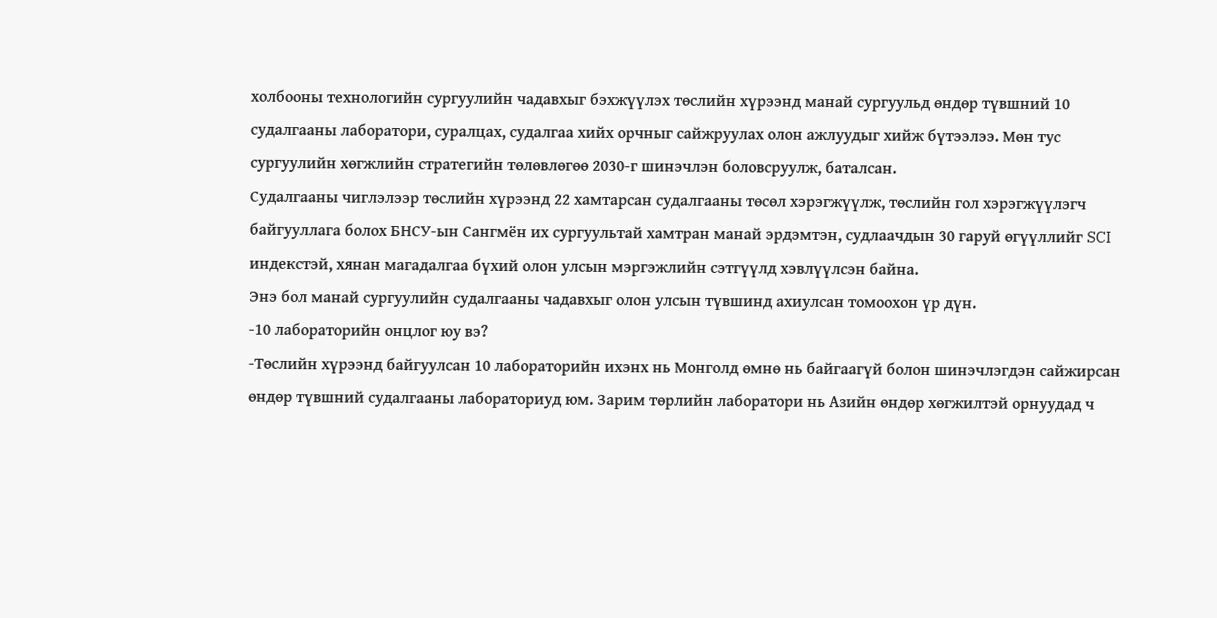холбооны технологийн сургуулийн чадавхыг бэхжүүлэх төслийн хүрээнд манай сургуульд өндөр түвшний 10 судалгааны лаборатори, суралцах, судалгаа хийх орчныг сайжруулах олон ажлуудыг хийж бүтээлээ. Мөн тус сургуулийн хөгжлийн стратегийн төлөвлөгөө 2030-г шинэчлэн боловсруулж, баталсан.
Судалгааны чиглэлээр төслийн хүрээнд 22 хамтарсан судалгааны төсөл хэрэгжүүлж, төслийн гол хэрэгжүүлэгч байгууллага болох БНСУ-ын Сангмён их сургуультай хамтран манай эрдэмтэн, судлаачдын 30 гаруй өгүүллийг SCI индекстэй, хянан магадалгаа бүхий олон улсын мэргэжлийн сэтгүүлд хэвлүүлсэн байна.
Энэ бол манай сургуулийн судалгааны чадавхыг олон улсын түвшинд ахиулсан томоохон үр дүн.
-10 лабораторийн онцлог юу вэ?
-Төслийн хүрээнд байгуулсан 10 лабораторийн ихэнх нь Монголд өмнө нь байгаагүй болон шинэчлэгдэн сайжирсан өндөр түвшний судалгааны лабораториуд юм. Зарим төрлийн лаборатори нь Азийн өндөр хөгжилтэй орнуудад ч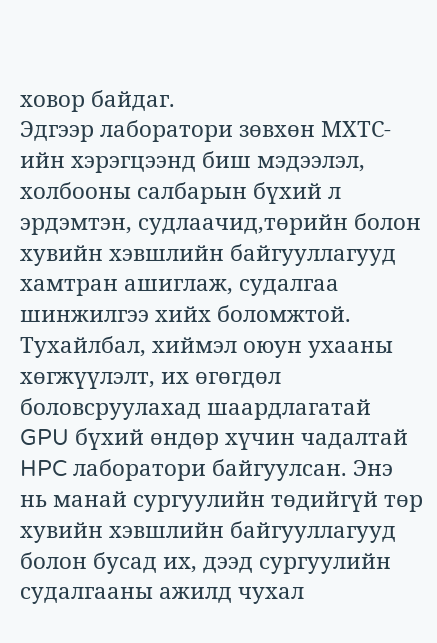ховор байдаг.
Эдгээр лаборатори зөвхөн МХТС-ийн хэрэгцээнд биш мэдээлэл, холбооны салбарын бүхий л эрдэмтэн, судлаачид,төрийн болон хувийн хэвшлийн байгууллагууд хамтран ашиглаж, судалгаа шинжилгээ хийх боломжтой.
Тухайлбал, хиймэл оюун ухааны хөгжүүлэлт, их өгөгдөл боловсруулахад шаардлагатай GPU бүхий өндөр хүчин чадалтай HPC лаборатори байгуулсан. Энэ нь манай сургуулийн төдийгүй төр хувийн хэвшлийн байгууллагууд болон бусад их, дээд сургуулийн судалгааны ажилд чухал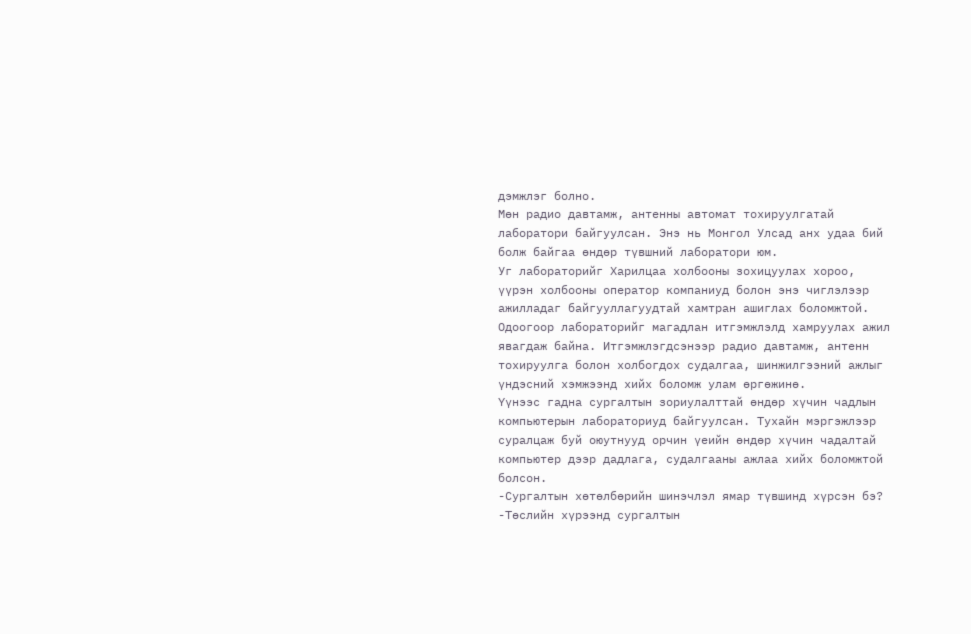дэмжлэг болно.
Мөн радио давтамж, антенны автомат тохируулгатай лаборатори байгуулсан. Энэ нь Монгол Улсад анх удаа бий болж байгаа өндөр түвшний лаборатори юм.
Уг лабораторийг Харилцаа холбооны зохицуулах хороо, үүрэн холбооны оператор компаниуд болон энэ чиглэлээр ажилладаг байгууллагуудтай хамтран ашиглах боломжтой. Одоогоор лабораторийг магадлан итгэмжлэлд хамруулах ажил явагдаж байна. Итгэмжлэгдсэнээр радио давтамж, антенн тохируулга болон холбогдох судалгаа, шинжилгээний ажлыг үндэсний хэмжээнд хийх боломж улам өргөжинө.
Үүнээс гадна сургалтын зориулалттай өндөр хүчин чадлын компьютерын лабораториуд байгуулсан. Тухайн мэргэжлээр суралцаж буй оюутнууд орчин үеийн өндөр хүчин чадалтай компьютер дээр дадлага, судалгааны ажлаа хийх боломжтой болсон.
-Сургалтын хөтөлбөрийн шинэчлэл ямар түвшинд хүрсэн бэ?
-Төслийн хүрээнд сургалтын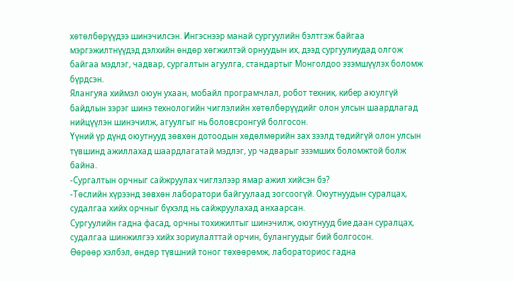хөтөлбөрүүдээ шинэчилсэн. Ингэснээр манай сургуулийн бэлтгэж байгаа мэргэжилтнүүдэд дэлхийн өндөр хөгжилтэй орнуудын их, дээд сургуулиудад олгож байгаа мэдлэг, чадвар, сургалтын агуулга, стандартыг Монголдоо эзэмшүүлэх боломж бүрдсэн.
Ялангуяа хиймэл оюун ухаан, мобайл програмчлал, робот техник, кибер аюулгүй байдлын зэрэг шинэ технологийн чиглэлийн хөтөлбөрүүдийг олон улсын шаардлагад нийцүүлэн шинэчилж, агуулгыг нь боловсронгуй болгосон.
Үүний үр дүнд оюутнууд зөвхөн дотоодын хөдөлмөрийн зах зээлд төдийгүй олон улсын түвшинд ажиллахад шаардлагатай мэдлэг, ур чадварыг эзэмших боломжтой болж байна.
-Сургалтын орчныг сайжруулах чиглэлээр ямар ажил хийсэн бэ?
-Төслийн хүрээнд зөвхөн лаборатори байгуулаад зогсоогүй. Оюутнуудын суралцах, судалгаа хийх орчныг бүхэлд нь сайжруулахад анхаарсан.
Сургуулийн гадна фасад, орчны тохижилтыг шинэчилж, оюутнууд бие даан суралцах, судалгаа шинжилгээ хийх зориулалттай орчин, булангуудыг бий болгосон.
Өөрөөр хэлбэл, өндөр түвшний тоног төхөөрөмж, лабораториос гадна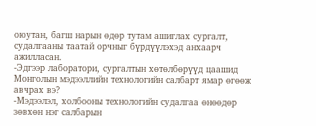оюутан, багш нарын өдөр тутам ашиглах сургалт, судалгааны таатай орчныг бүрдүүлэхэд анхаарч ажилласан.
-Эдгээр лаборатори, сургалтын хөтөлбөрүүд цаашид Монголын мэдээллийн технологийн салбарт ямар өгөөж авчрах вэ?
-Мэдээлэл, холбооны технологийн судалгаа өнөөдөр зөвхөн нэг салбарын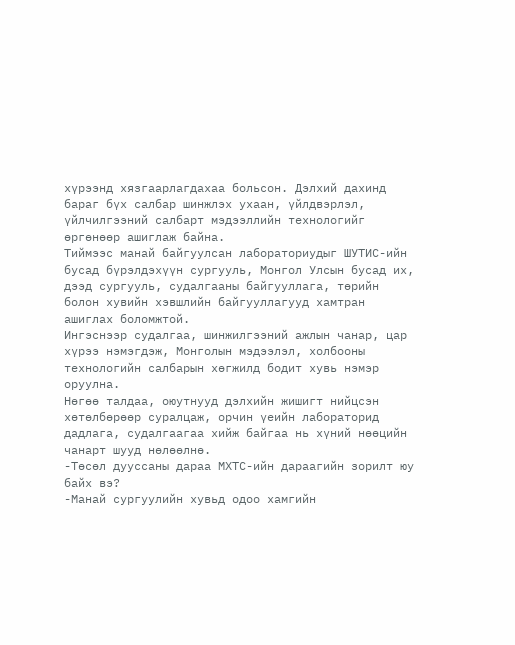хүрээнд хязгаарлагдахаа больсон. Дэлхий дахинд бараг бүх салбар шинжлэх ухаан, үйлдвэрлэл, үйлчилгээний салбарт мэдээллийн технологийг өргөнөөр ашиглаж байна.
Тиймээс манай байгуулсан лабораториудыг ШУТИС-ийн бусад бүрэлдэхүүн сургууль, Монгол Улсын бусад их, дээд сургууль, судалгааны байгууллага, төрийн болон хувийн хэвшлийн байгууллагууд хамтран ашиглах боломжтой.
Ингэснээр судалгаа, шинжилгээний ажлын чанар, цар хүрээ нэмэгдэж, Монголын мэдээлэл, холбооны технологийн салбарын хөгжилд бодит хувь нэмэр оруулна.
Нөгөө талдаа, оюутнууд дэлхийн жишигт нийцсэн хөтөлбөрөөр суралцаж, орчин үеийн лабораторид дадлага, судалгаагаа хийж байгаа нь хүний нөөцийн чанарт шууд нөлөөлнө.
-Төсөл дууссаны дараа МХТС-ийн дараагийн зорилт юу байх вэ?
-Манай сургуулийн хувьд одоо хамгийн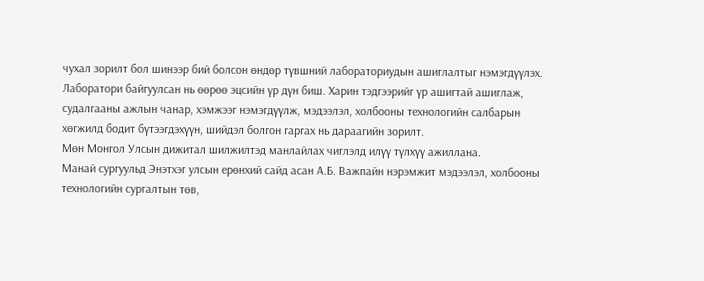чухал зорилт бол шинээр бий болсон өндөр түвшний лабораториудын ашиглалтыг нэмэгдүүлэх.
Лаборатори байгуулсан нь өөрөө эцсийн үр дүн биш. Харин тэдгээрийг үр ашигтай ашиглаж, судалгааны ажлын чанар, хэмжээг нэмэгдүүлж, мэдээлэл, холбооны технологийн салбарын хөгжилд бодит бүтээгдэхүүн, шийдэл болгон гаргах нь дараагийн зорилт.
Мөн Монгол Улсын дижитал шилжилтэд манлайлах чиглэлд илүү түлхүү ажиллана.
Манай сургуульд Энэтхэг улсын ерөнхий сайд асан А.Б. Важпайн нэрэмжит мэдээлэл, холбооны технологийн сургалтын төв,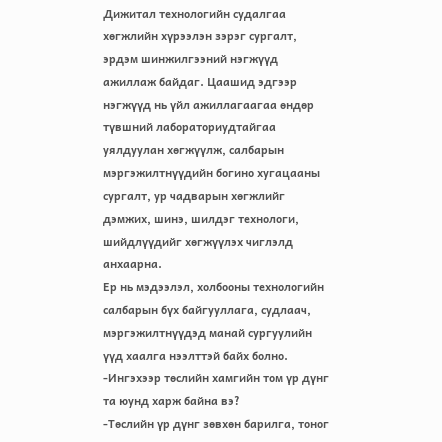Дижитал технологийн судалгаа хөгжлийн хүрээлэн зэрэг сургалт, эрдэм шинжилгээний нэгжүүд ажиллаж байдаг. Цаашид эдгээр нэгжүүд нь үйл ажиллагаагаа өндөр түвшний лабораториудтайгаа уялдуулан хөгжүүлж, салбарын мэргэжилтнүүдийн богино хугацааны сургалт, ур чадварын хөгжлийг дэмжих, шинэ, шилдэг технологи, шийдлүүдийг хөгжүүлэх чиглэлд анхаарна.
Ер нь мэдээлэл, холбооны технологийн салбарын бүх байгууллага, судлаач, мэргэжилтнүүдэд манай сургуулийн үүд хаалга нээлттэй байх болно.
-Ингэхээр төслийн хамгийн том үр дүнг та юунд харж байна вэ?
-Төслийн үр дүнг зөвхөн барилга, тоног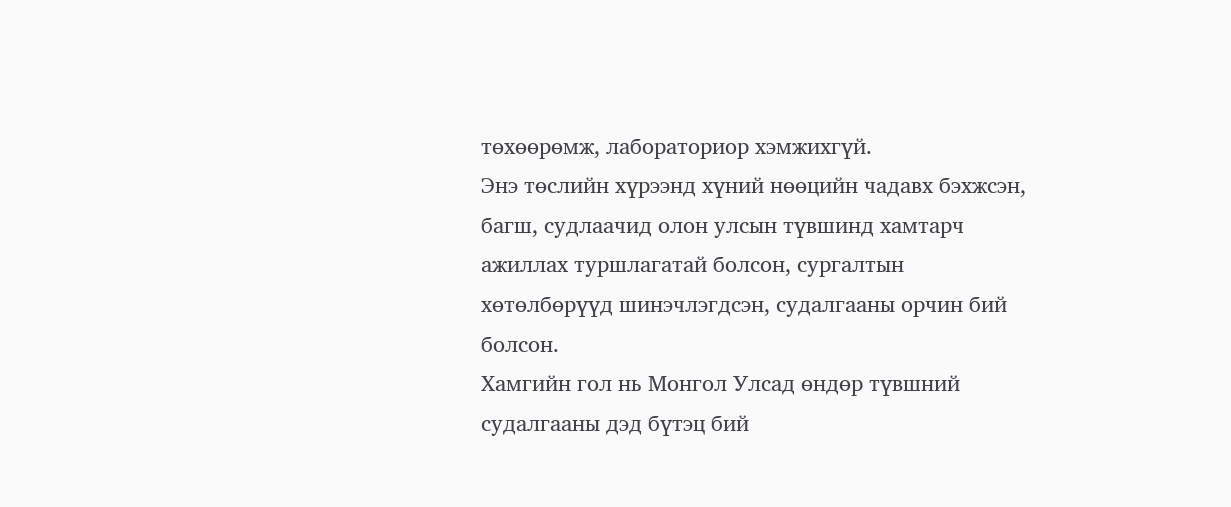төхөөрөмж, лабораториор хэмжихгүй.
Энэ төслийн хүрээнд хүний нөөцийн чадавх бэхжсэн, багш, судлаачид олон улсын түвшинд хамтарч ажиллах туршлагатай болсон, сургалтын хөтөлбөрүүд шинэчлэгдсэн, судалгааны орчин бий болсон.
Хамгийн гол нь Монгол Улсад өндөр түвшний судалгааны дэд бүтэц бий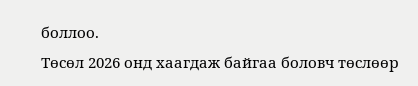боллоо.
Төсөл 2026 онд хаагдаж байгаа боловч төслөөр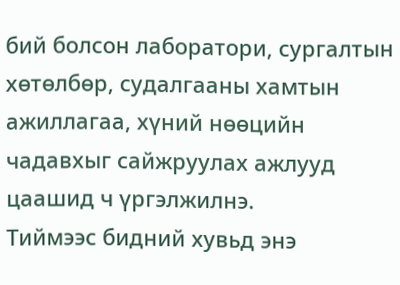бий болсон лаборатори, сургалтын хөтөлбөр, судалгааны хамтын ажиллагаа, хүний нөөцийн чадавхыг сайжруулах ажлууд цаашид ч үргэлжилнэ.
Тиймээс бидний хувьд энэ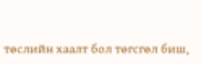төслийн хаалт бол төгсгөл биш,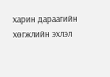харин дараагийн хөгжлийн эхлэл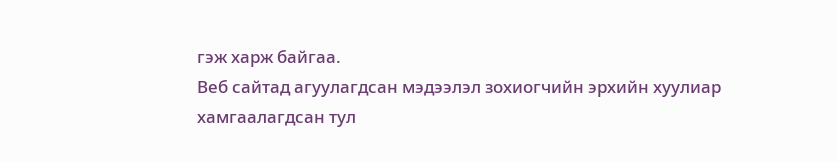гэж харж байгаа.
Веб сайтад агуулагдсан мэдээлэл зохиогчийн эрхийн хуулиар хамгаалагдсан тул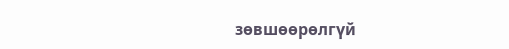зөвшөөрөлгүй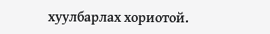хуулбарлах хориотой.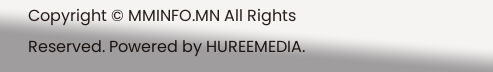Copyright © MMINFO.MN All Rights Reserved. Powered by HUREEMEDIA.